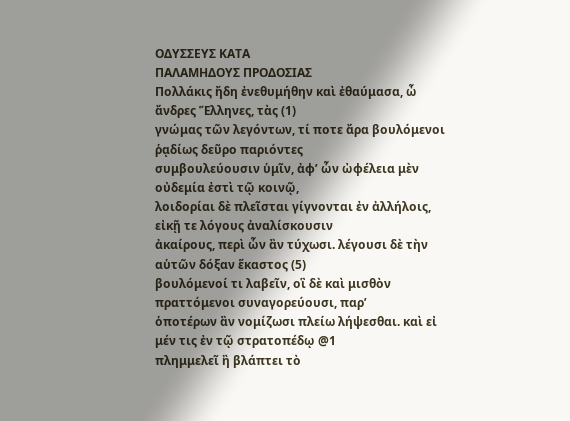ΟΔΥΣΣΕΥΣ ΚΑΤΑ
ΠΑΛΑΜΗΔΟΥΣ ΠΡΟΔΟΣΙΑΣ
Πολλάκις ἤδη ἐνεθυμήθην καὶ ἐθαύμασα, ὦ ἄνδρες Ἕλληνες, τὰς (1)
γνώμας τῶν λεγόντων, τί ποτε ἄρα βουλόμενοι ῥᾳδίως δεῦρο παριόντες
συμβουλεύουσιν ὑμῖν, ἀφ’ ὧν ὠφέλεια μὲν οὐδεμία ἐστὶ τῷ κοινῷ,
λοιδορίαι δὲ πλεῖσται γίγνονται ἐν ἀλλήλοις, εἰκῇ τε λόγους ἀναλίσκουσιν
ἀκαίρους, περὶ ὧν ἂν τύχωσι. λέγουσι δὲ τὴν αὑτῶν δόξαν ἕκαστος (5)
βουλόμενοί τι λαβεῖν, οἳ δὲ καὶ μισθὸν πραττόμενοι συναγορεύουσι, παρ’
ὁποτέρων ἂν νομίζωσι πλείω λήψεσθαι. καὶ εἰ μέν τις ἐν τῷ στρατοπέδῳ @1
πλημμελεῖ ἢ βλάπτει τὸ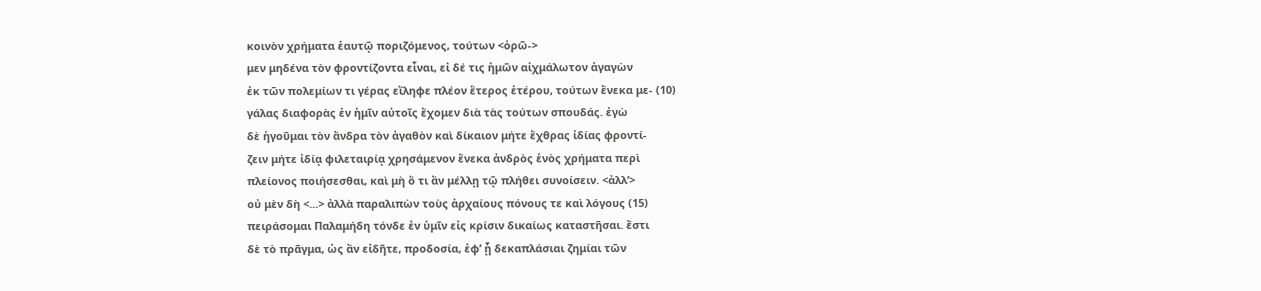κοινὸν χρήματα ἑαυτῷ ποριζόμενος, τούτων <ὁρῶ->
μεν μηδένα τὸν φροντίζοντα εἶναι, εἰ δέ τις ἡμῶν αἰχμάλωτον ἀγαγὼν
ἐκ τῶν πολεμίων τι γέρας εἴληφε πλέον ἕτερος ἑτέρου, τούτων ἕνεκα με- (10)
γάλας διαφορὰς ἐν ἡμῖν αὐτοῖς ἔχομεν διὰ τὰς τούτων σπουδάς. ἐγὼ
δὲ ἡγοῦμαι τὸν ἄνδρα τὸν ἀγαθὸν καὶ δίκαιον μήτε ἔχθρας ἰδίας φροντί-
ζειν μήτε ἰδίᾳ φιλεταιρίᾳ χρησάμενον ἕνεκα ἀνδρὸς ἑνὸς χρήματα περὶ
πλείονος ποιήσεσθαι, καὶ μὴ ὅ τι ἂν μέλλῃ τῷ πλήθει συνοίσειν. <ἀλλ’>
οὐ μὲν δὴ <...> ἀλλὰ παραλιπὼν τοὺς ἀρχαίους πόνους τε καὶ λόγους (15)
πειράσομαι Παλαμήδη τόνδε ἐν ὑμῖν εἰς κρίσιν δικαίως καταστῆσαι. ἔστι
δὲ τὸ πρᾶγμα, ὡς ἂν εἰδῆτε, προδοσία, ἐφ’ ᾗ δεκαπλάσιαι ζημίαι τῶν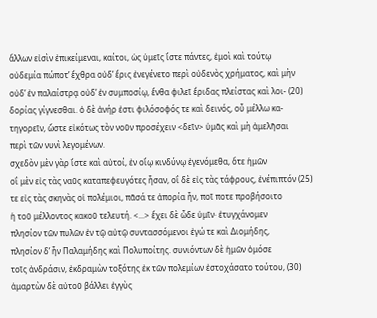ἄλλων εἰσὶν ἐπικείμεναι, καίτοι, ὡς ὑμεῖς ἴστε πάντες, ἐμοὶ καὶ τούτῳ
οὐδεμία πώποτ’ ἔχθρα οὐδ’ ἔρις ἐνεγένετο περὶ οὐδενὸς χρήματος, καὶ μὴν
οὐδ’ ἐν παλαίστρᾳ οὐδ’ ἐν συμποσίῳ, ἔνθα φιλεῖ ἔριδας πλείστας καὶ λοι- (20)
δορίας γίγνεσθαι. ὁ δὲ ἀνήρ ἐστι φιλόσοφός τε καὶ δεινός, οὗ μέλλω κα-
τηγορεῖν, ὥστε εἰκότως τὸν νοῦν προσέχειν <δεῖν> ὑμᾶς καὶ μὴ ἀμελῆσαι
περὶ τῶν νυνὶ λεγομένων.
σχεδὸν μὲν γὰρ ἴστε καὶ αὐτοί, ἐν οἵῳ κινδύνῳ ἐγενόμεθα, ὅτε ἡμῶν
οἳ μὲν εἰς τὰς ναῦς καταπεφευγότες ἦσαν, οἳ δὲ εἰς τὰς τάφρους, ἐνέπιπτόν (25)
τε εἰς τὰς σκηνὰς οἱ πολέμιοι, πᾶσά τε ἀπορία ἦν, ποῖ ποτε προβήσοιτο
ἡ τοῦ μέλλοντος κακοῦ τελευτή. <...> ἔχει δὲ ὧδε ὑμῖν· ἐτυγχάνομεν
πλησίον τῶν πυλῶν ἐν τῷ αὐτῷ συντασσόμενοι ἐγώ τε καὶ Διομήδης,
πλησίον δ’ ἦν Παλαμήδης καὶ Πολυποίτης. συνιόντων δὲ ἡμῶν ὁμόσε
τοῖς ἀνδράσιν, ἐκδραμὼν τοξότης ἐκ τῶν πολεμίων ἐστοχάσατο τούτου, (30)
ἁμαρτὼν δὲ αὐτοῦ βάλλει ἐγγὺς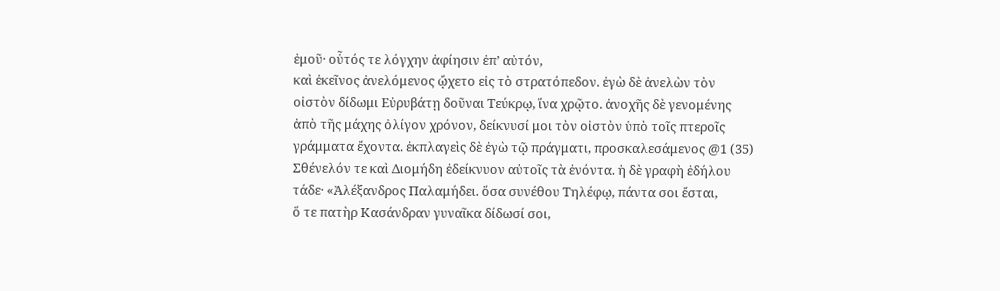ἐμοῦ· οὗτός τε λόγχην ἀφίησιν ἐπ’ αὐτόν,
καὶ ἐκεῖνος ἀνελόμενος ᾤχετο εἰς τὸ στρατόπεδον. ἐγὼ δὲ ἀνελὼν τὸν
οἰστὸν δίδωμι Εὐρυβάτῃ δοῦναι Τεύκρῳ, ἵνα χρῷτο. ἀνοχῆς δὲ γενομένης
ἀπὸ τῆς μάχης ὀλίγον χρόνον, δείκνυσί μοι τὸν οἰστὸν ὑπὸ τοῖς πτεροῖς
γράμματα ἔχοντα. ἐκπλαγεὶς δὲ ἐγὼ τῷ πράγματι, προσκαλεσάμενος @1 (35)
Σθένελόν τε καὶ Διομήδη ἐδείκνυον αὐτοῖς τὰ ἐνόντα. ἡ δὲ γραφὴ ἐδήλου
τάδε· «Ἀλέξανδρος Παλαμήδει. ὅσα συνέθου Τηλέφῳ, πάντα σοι ἔσται,
ὅ τε πατὴρ Κασάνδραν γυναῖκα δίδωσί σοι,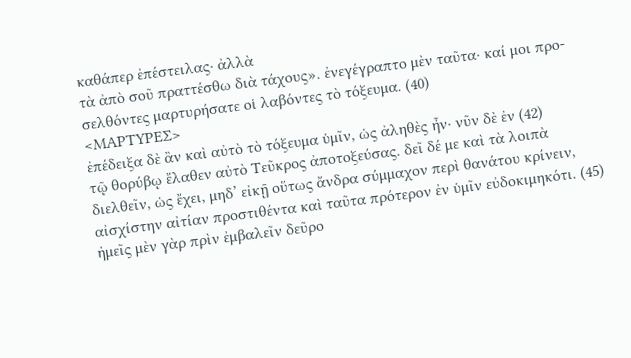καθάπερ ἐπέστειλας· ἀλλὰ
τὰ ἀπὸ σοῦ πραττέσθω διὰ τάχους». ἐνεγέγραπτο μὲν ταῦτα· καί μοι προ-
σελθόντες μαρτυρήσατε οἱ λαβόντες τὸ τόξευμα. (40)
<ΜΑΡΤΥΡΕΣ>
ἐπέδειξα δὲ ἂν καὶ αὐτὸ τὸ τόξευμα ὑμῖν, ὡς ἀληθὲς ἦν· νῦν δὲ ἐν (42)
τῷ θορύβῳ ἔλαθεν αὐτὸ Τεῦκρος ἀποτοξεύσας. δεῖ δέ με καὶ τὰ λοιπὰ
διελθεῖν, ὡς ἔχει, μηδ’ εἰκῇ οὕτως ἄνδρα σύμμαχον περὶ θανάτου κρίνειν,
αἰσχίστην αἰτίαν προστιθέντα καὶ ταῦτα πρότερον ἐν ὑμῖν εὐδοκιμηκότι. (45)
ἡμεῖς μὲν γὰρ πρὶν ἐμβαλεῖν δεῦρο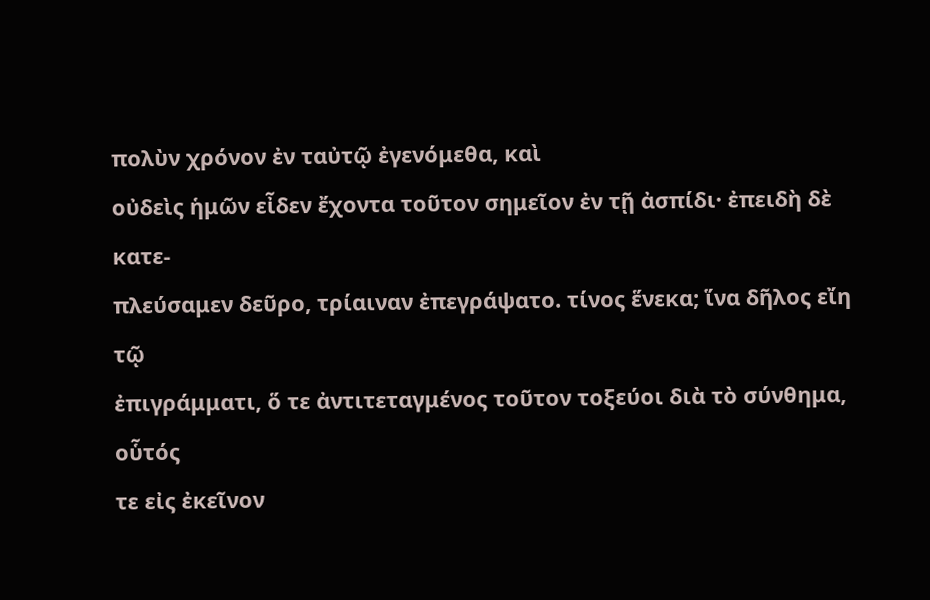πολὺν χρόνον ἐν ταὐτῷ ἐγενόμεθα, καὶ
οὐδεὶς ἡμῶν εἶδεν ἔχοντα τοῦτον σημεῖον ἐν τῇ ἀσπίδι· ἐπειδὴ δὲ κατε-
πλεύσαμεν δεῦρο, τρίαιναν ἐπεγράψατο. τίνος ἕνεκα; ἵνα δῆλος εἴη τῷ
ἐπιγράμματι, ὅ τε ἀντιτεταγμένος τοῦτον τοξεύοι διὰ τὸ σύνθημα, οὗτός
τε εἰς ἐκεῖνον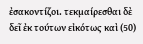ἐσακοντίζοι. τεκμαίρεσθαι δὲ δεῖ ἐκ τούτων εἰκότως καὶ (50)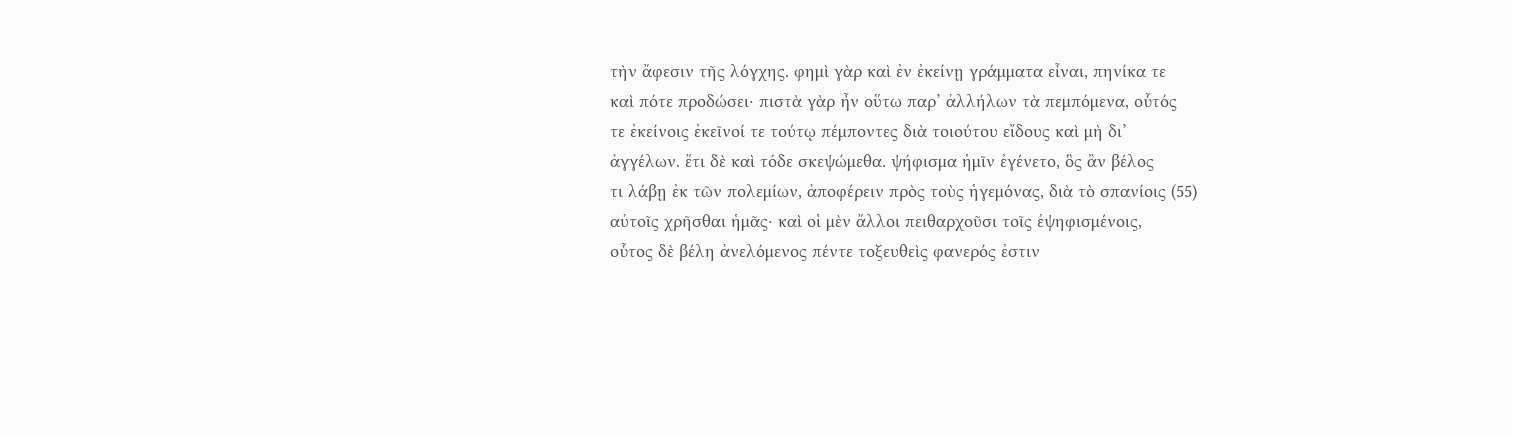τὴν ἄφεσιν τῆς λόγχης. φημὶ γὰρ καὶ ἐν ἐκείνῃ γράμματα εἶναι, πηνίκα τε
καὶ πότε προδώσει· πιστὰ γὰρ ἦν οὕτω παρ’ ἀλλήλων τὰ πεμπόμενα, οὗτός
τε ἐκείνοις ἐκεῖνοί τε τούτῳ πέμποντες διὰ τοιούτου εἴδους καὶ μὴ δι’
ἀγγέλων. ἔτι δὲ καὶ τόδε σκεψώμεθα. ψήφισμα ἡμῖν ἐγένετο, ὃς ἂν βέλος
τι λάβῃ ἐκ τῶν πολεμίων, ἀποφέρειν πρὸς τοὺς ἡγεμόνας, διὰ τὸ σπανίοις (55)
αὐτοῖς χρῆσθαι ἡμᾶς· καὶ οἱ μὲν ἄλλοι πειθαρχοῦσι τοῖς ἐψηφισμένοις,
οὗτος δὲ βέλη ἀνελόμενος πέντε τοξευθεὶς φανερός ἐστιν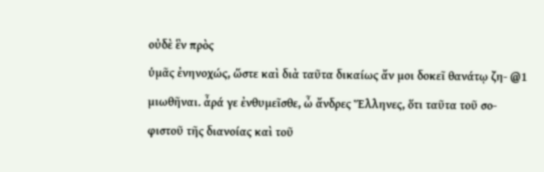οὐδὲ ἓν πρὸς
ὑμᾶς ἐνηνοχώς, ὥστε καὶ διὰ ταῦτα δικαίως ἄν μοι δοκεῖ θανάτῳ ζη- @1
μιωθῆναι. ἆρά γε ἐνθυμεῖσθε, ὦ ἄνδρες Ἕλληνες, ὅτι ταῦτα τοῦ σο-
φιστοῦ τῆς διανοίας καὶ τοῦ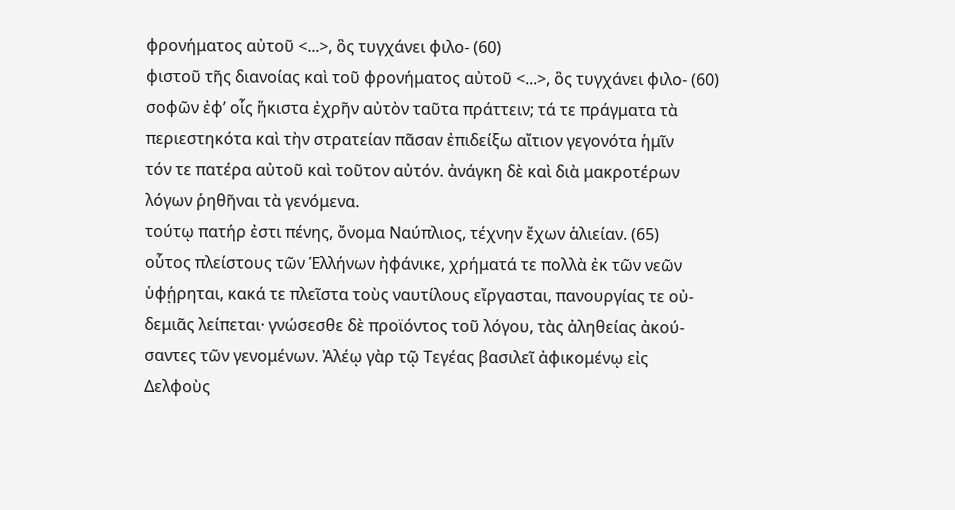φρονήματος αὐτοῦ <...>, ὃς τυγχάνει φιλο- (60)
φιστοῦ τῆς διανοίας καὶ τοῦ φρονήματος αὐτοῦ <...>, ὃς τυγχάνει φιλο- (60)
σοφῶν ἐφ’ οἷς ἥκιστα ἐχρῆν αὐτὸν ταῦτα πράττειν; τά τε πράγματα τὰ
περιεστηκότα καὶ τὴν στρατείαν πᾶσαν ἐπιδείξω αἴτιον γεγονότα ἡμῖν
τόν τε πατέρα αὐτοῦ καὶ τοῦτον αὐτόν. ἀνάγκη δὲ καὶ διὰ μακροτέρων
λόγων ῥηθῆναι τὰ γενόμενα.
τούτῳ πατήρ ἐστι πένης, ὄνομα Ναύπλιος, τέχνην ἔχων ἁλιείαν. (65)
οὗτος πλείστους τῶν Ἑλλήνων ἠφάνικε, χρήματά τε πολλὰ ἐκ τῶν νεῶν
ὑφῄρηται, κακά τε πλεῖστα τοὺς ναυτίλους εἴργασται, πανουργίας τε οὐ-
δεμιᾶς λείπεται· γνώσεσθε δὲ προϊόντος τοῦ λόγου, τὰς ἀληθείας ἀκού-
σαντες τῶν γενομένων. Ἀλέῳ γὰρ τῷ Τεγέας βασιλεῖ ἀφικομένῳ εἰς
Δελφοὺς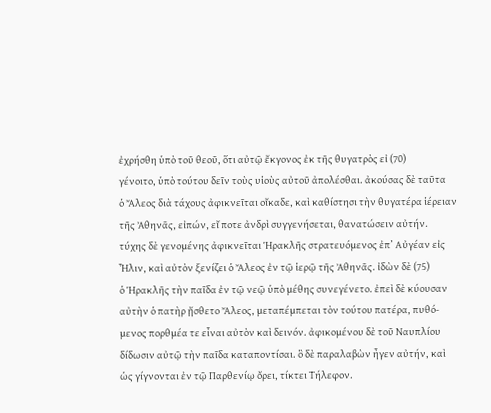ἐχρήσθη ὑπὸ τοῦ θεοῦ, ὅτι αὐτῷ ἔκγονος ἐκ τῆς θυγατρὸς εἰ (70)
γένοιτο, ὑπὸ τούτου δεῖν τοὺς υἱοὺς αὐτοῦ ἀπολέσθαι. ἀκούσας δὲ ταῦτα
ὁ Ἄλεος διὰ τάχους ἀφικνεῖται οἴκαδε, καὶ καθίστησι τὴν θυγατέρα ἱέρειαν
τῆς Ἀθηνᾶς, εἰπών, εἴ ποτε ἀνδρὶ συγγενήσεται, θανατώσειν αὐτήν.
τύχης δὲ γενομένης ἀφικνεῖται Ἡρακλῆς στρατευόμενος ἐπ’ Αὐγέαν εἰς
Ἦλιν, καὶ αὐτὸν ξενίζει ὁ Ἄλεος ἐν τῷ ἱερῷ τῆς Ἀθηνᾶς. ἰδὼν δὲ (75)
ὁ Ἡρακλῆς τὴν παῖδα ἐν τῷ νεῷ ὑπὸ μέθης συνεγένετο. ἐπεὶ δὲ κύουσαν
αὐτὴν ὁ πατὴρ ᾔσθετο Ἄλεος, μεταπέμπεται τὸν τούτου πατέρα, πυθό-
μενος πορθμέα τε εἶναι αὐτὸν καὶ δεινόν. ἀφικομένου δὲ τοῦ Ναυπλίου
δίδωσιν αὐτῷ τὴν παῖδα καταποντίσαι. ὃ δὲ παραλαβὼν ἦγεν αὐτήν, καὶ
ὡς γίγνονται ἐν τῷ Παρθενίῳ ὄρει, τίκτει Τήλεφον.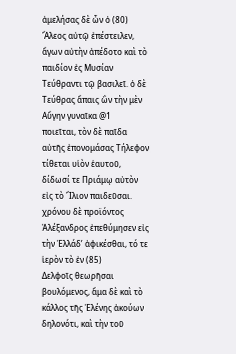ἀμελήσας δὲ ὧν ὁ (80)
Ἄλεος αὐτῷ ἐπέστειλεν, ἄγων αὐτὴν ἀπέδοτο καὶ τὸ παιδίον ἐς Μυσίαν
Τεύθραντι τῷ βασιλεῖ. ὁ δὲ Τεύθρας ἄπαις ὢν τὴν μὲν Αὔγην γυναῖκα @1
ποιεῖται, τὸν δὲ παῖδα αὐτῆς ἐπονομάσας Τήλεφον τίθεται υἱὸν ἑαυτοῦ,
δίδωσί τε Πριάμῳ αὐτὸν εἰς τὸ Ἴλιον παιδεῦσαι. χρόνου δὲ προϊόντος
Ἀλέξανδρος ἐπεθύμησεν εἰς τὴν Ἑλλάδ’ ἀφικέσθαι, τό τε ἱερὸν τὸ ἐν (85)
Δελφοῖς θεωρῆσαι βουλόμενος, ἅμα δὲ καὶ τὸ κάλλος τῆς Ἑλένης ἀκούων
δηλονότι, καὶ τὴν τοῦ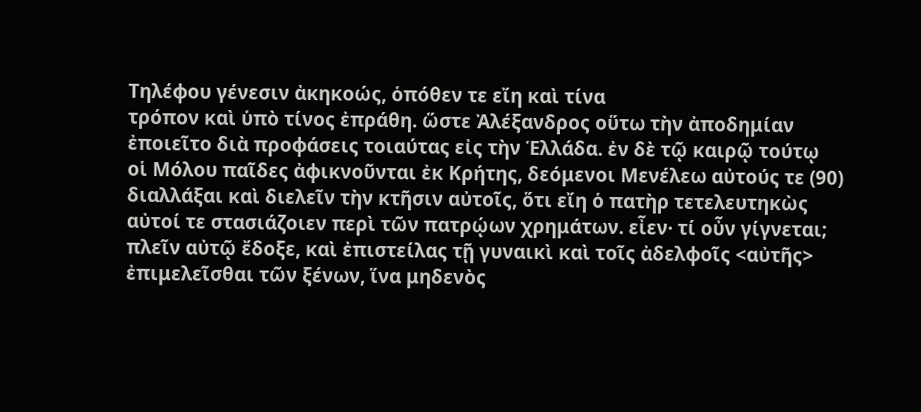Τηλέφου γένεσιν ἀκηκοώς, ὁπόθεν τε εἴη καὶ τίνα
τρόπον καὶ ὑπὸ τίνος ἐπράθη. ὥστε Ἀλέξανδρος οὕτω τὴν ἀποδημίαν
ἐποιεῖτο διὰ προφάσεις τοιαύτας εἰς τὴν Ἑλλάδα. ἐν δὲ τῷ καιρῷ τούτῳ
οἱ Μόλου παῖδες ἀφικνοῦνται ἐκ Κρήτης, δεόμενοι Μενέλεω αὐτούς τε (90)
διαλλάξαι καὶ διελεῖν τὴν κτῆσιν αὐτοῖς, ὅτι εἴη ὁ πατὴρ τετελευτηκὼς
αὐτοί τε στασιάζοιεν περὶ τῶν πατρῴων χρημάτων. εἶεν· τί οὖν γίγνεται;
πλεῖν αὐτῷ ἔδοξε, καὶ ἐπιστείλας τῇ γυναικὶ καὶ τοῖς ἀδελφοῖς <αὐτῆς>
ἐπιμελεῖσθαι τῶν ξένων, ἵνα μηδενὸς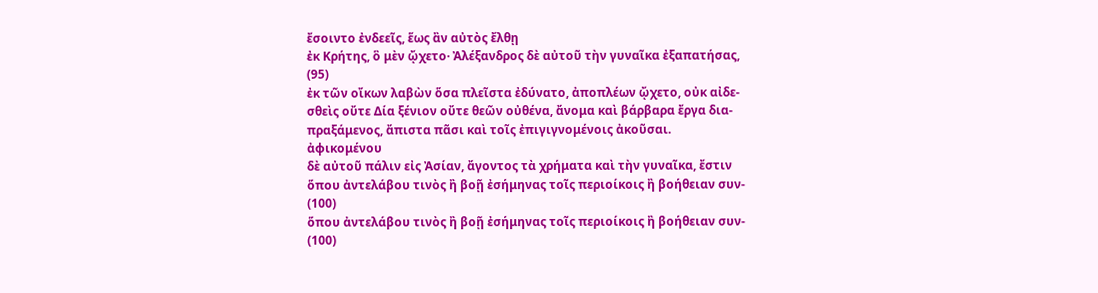ἔσοιντο ἐνδεεῖς, ἕως ἂν αὐτὸς ἔλθῃ
ἐκ Κρήτης, ὃ μὲν ᾤχετο· Ἀλέξανδρος δὲ αὐτοῦ τὴν γυναῖκα ἐξαπατήσας, (95)
ἐκ τῶν οἴκων λαβὼν ὅσα πλεῖστα ἐδύνατο, ἀποπλέων ᾤχετο, οὐκ αἰδε-
σθεὶς οὔτε Δία ξένιον οὔτε θεῶν οὐθένα, ἄνομα καὶ βάρβαρα ἔργα δια-
πραξάμενος, ἄπιστα πᾶσι καὶ τοῖς ἐπιγιγνομένοις ἀκοῦσαι. ἀφικομένου
δὲ αὐτοῦ πάλιν εἰς Ἀσίαν, ἄγοντος τὰ χρήματα καὶ τὴν γυναῖκα, ἔστιν
ὅπου ἀντελάβου τινὸς ἢ βοῇ ἐσήμηνας τοῖς περιοίκοις ἢ βοήθειαν συν- (100)
ὅπου ἀντελάβου τινὸς ἢ βοῇ ἐσήμηνας τοῖς περιοίκοις ἢ βοήθειαν συν- (100)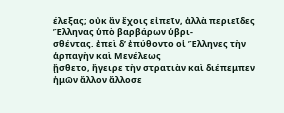έλεξας; οὐκ ἂν ἔχοις εἰπεῖν, ἀλλὰ περιεῖδες Ἕλληνας ὑπὸ βαρβάρων ὑβρι-
σθέντας. ἐπεὶ δ’ ἐπύθοντο οἱ Ἕλληνες τὴν ἁρπαγὴν καὶ Μενέλεως
ᾔσθετο, ἤγειρε τὴν στρατιὰν καὶ διέπεμπεν ἡμῶν ἄλλον ἄλλοσε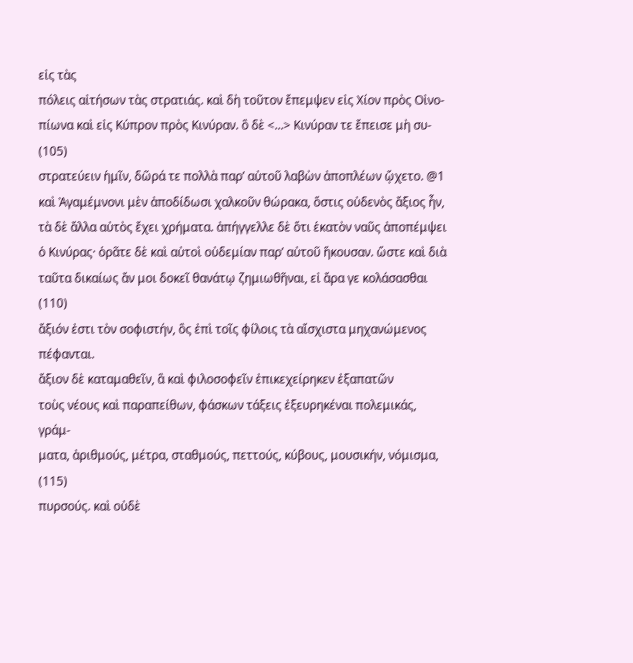εἰς τὰς
πόλεις αἰτήσων τὰς στρατιάς. καὶ δὴ τοῦτον ἔπεμψεν εἰς Χίον πρὸς Οἰνο-
πίωνα καὶ εἰς Κύπρον πρὸς Κινύραν. ὃ δὲ <...> Κινύραν τε ἔπεισε μὴ συ- (105)
στρατεύειν ἡμῖν, δῶρά τε πολλὰ παρ’ αὐτοῦ λαβὼν ἀποπλέων ᾤχετο. @1
καὶ Ἀγαμέμνονι μὲν ἀποδίδωσι χαλκοῦν θώρακα, ὅστις οὐδενὸς ἄξιος ἦν,
τὰ δὲ ἄλλα αὐτὸς ἔχει χρήματα. ἀπήγγελλε δὲ ὅτι ἑκατὸν ναῦς ἀποπέμψει
ὁ Κινύρας· ὁρᾶτε δὲ καὶ αὐτοὶ οὐδεμίαν παρ’ αὐτοῦ ἥκουσαν. ὥστε καὶ διὰ
ταῦτα δικαίως ἄν μοι δοκεῖ θανάτῳ ζημιωθῆναι, εἰ ἄρα γε κολάσασθαι (110)
ἄξιόν ἐστι τὸν σοφιστήν, ὃς ἐπὶ τοῖς φίλοις τὰ αἴσχιστα μηχανώμενος
πέφανται.
ἄξιον δὲ καταμαθεῖν, ἃ καὶ φιλοσοφεῖν ἐπικεχείρηκεν ἐξαπατῶν
τοὺς νέους καὶ παραπείθων, φάσκων τάξεις ἐξευρηκέναι πολεμικάς, γράμ-
ματα, ἀριθμούς, μέτρα, σταθμούς, πεττούς, κύβους, μουσικήν, νόμισμα, (115)
πυρσούς. καὶ οὐδὲ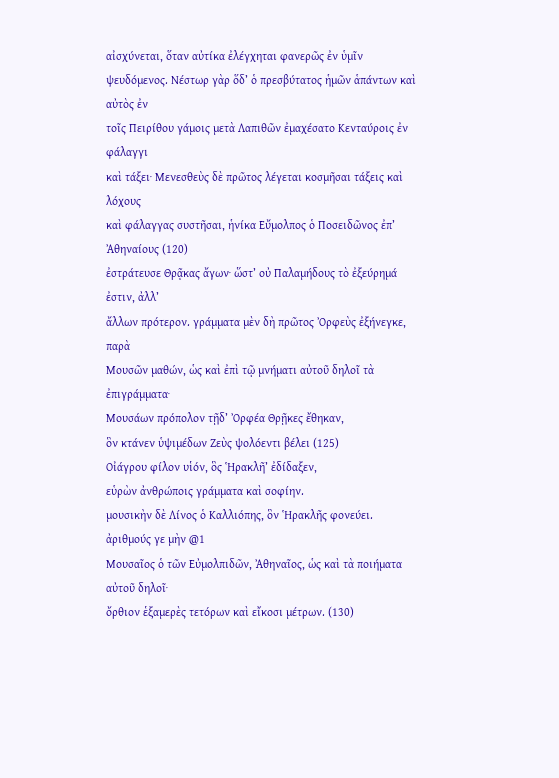αἰσχύνεται, ὅταν αὐτίκα ἐλέγχηται φανερῶς ἐν ὑμῖν
ψευδόμενος. Νέστωρ γὰρ ὅδ’ ὁ πρεσβύτατος ἡμῶν ἁπάντων καὶ αὐτὸς ἐν
τοῖς Πειρίθου γάμοις μετὰ Λαπιθῶν ἐμαχέσατο Κενταύροις ἐν φάλαγγι
καὶ τάξει· Μενεσθεὺς δὲ πρῶτος λέγεται κοσμῆσαι τάξεις καὶ λόχους
καὶ φάλαγγας συστῆσαι, ἡνίκα Εὔμολπος ὁ Ποσειδῶνος ἐπ’ Ἀθηναίους (120)
ἐστράτευσε Θρᾷκας ἄγων· ὥστ’ οὐ Παλαμήδους τὸ ἐξεύρημά ἐστιν, ἀλλ’
ἄλλων πρότερον. γράμματα μὲν δὴ πρῶτος Ὀρφεὺς ἐξήνεγκε, παρὰ
Μουσῶν μαθών, ὡς καὶ ἐπὶ τῷ μνήματι αὐτοῦ δηλοῖ τὰ ἐπιγράμματα·
Μουσάων πρόπολον τῇδ’ Ὀρφέα Θρῇκες ἔθηκαν,
ὃν κτάνεν ὑψιμέδων Ζεὺς ψολόεντι βέλει (125)
Οἰάγρου φίλον υἱόν, ὃς Ἡρακλῆ’ ἐδίδαξεν,
εὑρὼν ἀνθρώποις γράμματα καὶ σοφίην.
μουσικὴν δὲ Λίνος ὁ Καλλιόπης, ὃν Ἡρακλῆς φονεύει. ἀριθμούς γε μὴν @1
Μουσαῖος ὁ τῶν Εὐμολπιδῶν, Ἀθηναῖος, ὡς καὶ τὰ ποιήματα αὐτοῦ δηλοῖ·
ὄρθιον ἑξαμερὲς τετόρων καὶ εἴκοσι μέτρων. (130)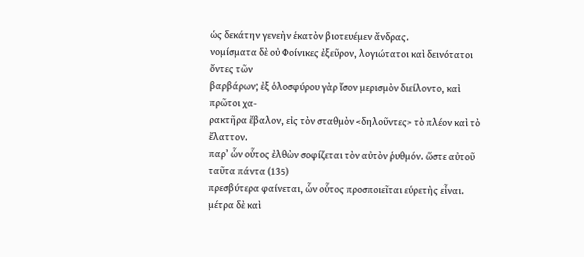ὡς δεκάτην γενεὴν ἑκατὸν βιοτευέμεν ἄνδρας.
νομίσματα δὲ οὐ Φοίνικες ἐξεῦρον, λογιώτατοι καὶ δεινότατοι ὄντες τῶν
βαρβάρων; ἐξ ὁλοσφύρου γὰρ ἴσον μερισμὸν διείλοντο, καὶ πρῶτοι χα-
ρακτῆρα ἔβαλον, εἰς τὸν σταθμὸν <δηλοῦντες> τὸ πλέον καὶ τὸ ἔλαττον.
παρ’ ὧν οὗτος ἐλθὼν σοφίζεται τὸν αὐτὸν ῥυθμόν. ὥστε αὐτοῦ ταῦτα πάντα (135)
πρεσβύτερα φαίνεται, ὧν οὗτος προσποιεῖται εὑρετὴς εἶναι. μέτρα δὲ καὶ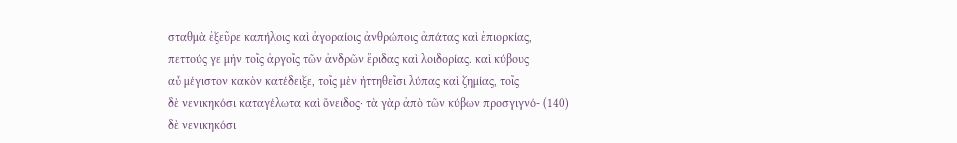σταθμὰ ἐξεῦρε καπήλοις καὶ ἀγοραίοις ἀνθρώποις ἀπάτας καὶ ἐπιορκίας,
πεττούς γε μὴν τοῖς ἀργοῖς τῶν ἀνδρῶν ἔριδας καὶ λοιδορίας. καὶ κύβους
αὖ μέγιστον κακὸν κατέδειξε, τοῖς μὲν ἡττηθεῖσι λύπας καὶ ζημίας, τοῖς
δὲ νενικηκόσι καταγέλωτα καὶ ὄνειδος· τὰ γὰρ ἀπὸ τῶν κύβων προσγιγνό- (140)
δὲ νενικηκόσι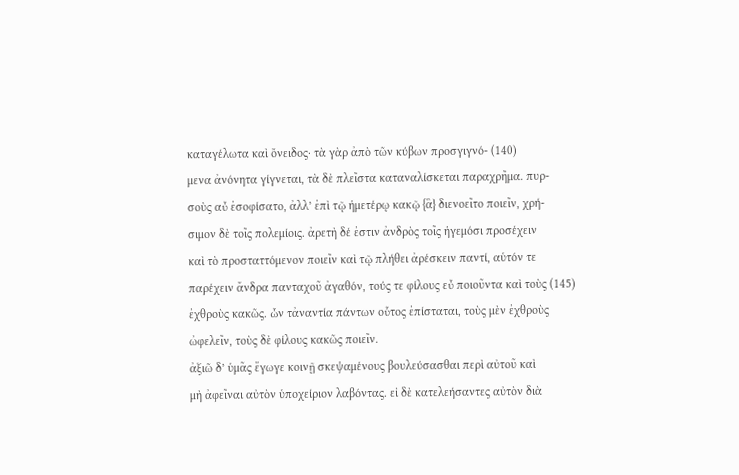καταγέλωτα καὶ ὄνειδος· τὰ γὰρ ἀπὸ τῶν κύβων προσγιγνό- (140)
μενα ἀνόνητα γίγνεται, τὰ δὲ πλεῖστα καταναλίσκεται παραχρῆμα. πυρ-
σοὺς αὖ ἐσοφίσατο, ἀλλ’ ἐπὶ τῷ ἡμετέρῳ κακῷ {ἃ} διενοεῖτο ποιεῖν, χρή-
σιμον δὲ τοῖς πολεμίοις. ἀρετὴ δέ ἐστιν ἀνδρὸς τοῖς ἡγεμόσι προσέχειν
καὶ τὸ προσταττόμενον ποιεῖν καὶ τῷ πλήθει ἀρέσκειν παντί, αὑτόν τε
παρέχειν ἄνδρα πανταχοῦ ἀγαθόν, τούς τε φίλους εὖ ποιοῦντα καὶ τοὺς (145)
ἐχθροὺς κακῶς. ὧν τἀναντία πάντων οὗτος ἐπίσταται, τοὺς μὲν ἐχθροὺς
ὠφελεῖν, τοὺς δὲ φίλους κακῶς ποιεῖν.
ἀξιῶ δ’ ὑμᾶς ἔγωγε κοινῇ σκεψαμένους βουλεύσασθαι περὶ αὐτοῦ καὶ
μὴ ἀφεῖναι αὐτὸν ὑποχείριον λαβόντας. εἰ δὲ κατελεήσαντες αὐτὸν διὰ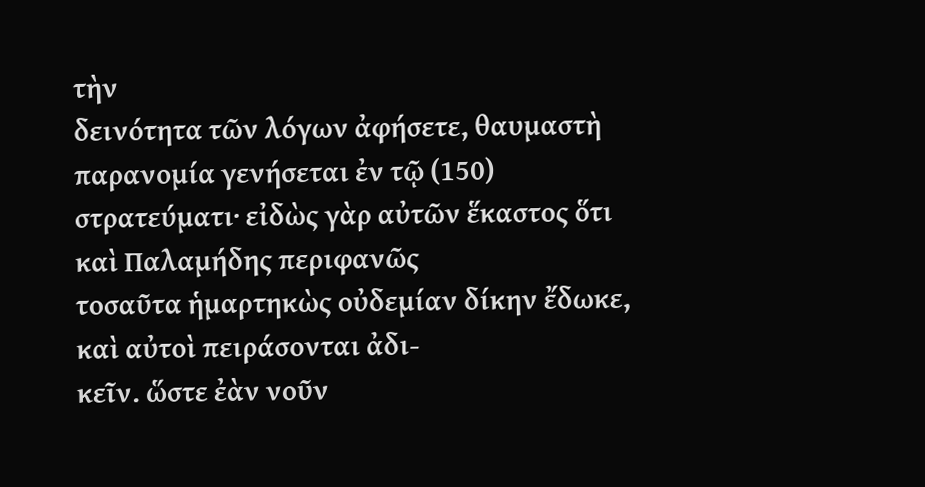τὴν
δεινότητα τῶν λόγων ἀφήσετε, θαυμαστὴ παρανομία γενήσεται ἐν τῷ (150)
στρατεύματι· εἰδὼς γὰρ αὐτῶν ἕκαστος ὅτι καὶ Παλαμήδης περιφανῶς
τοσαῦτα ἡμαρτηκὼς οὐδεμίαν δίκην ἔδωκε, καὶ αὐτοὶ πειράσονται ἀδι-
κεῖν. ὥστε ἐὰν νοῦν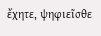ἔχητε, ψηφιεῖσθε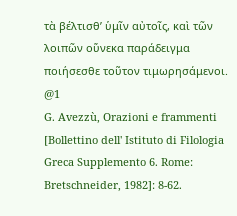τὰ βέλτισθ’ ὑμῖν αὐτοῖς, καὶ τῶν
λοιπῶν οὕνεκα παράδειγμα ποιήσεσθε τοῦτον τιμωρησάμενοι. @1
G. Avezzù, Orazioni e frammenti [Bollettino dell' Istituto di Filologia Greca Supplemento 6. Rome: Bretschneider, 1982]: 8-62.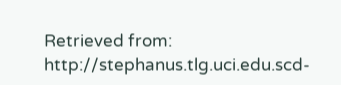Retrieved from: http://stephanus.tlg.uci.edu.scd-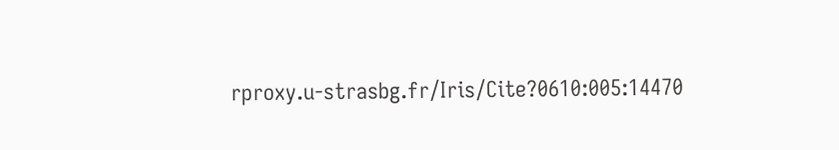rproxy.u-strasbg.fr/Iris/Cite?0610:005:14470